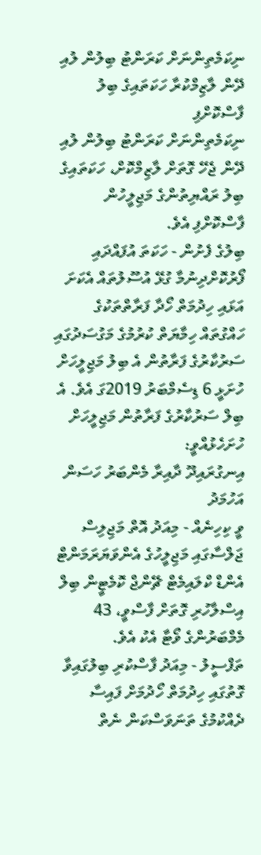ނިކަމެތިންނަށް ކަރަންޓު ބިލުން ލުއި ދޭން ލާޒިމްކުރާ ހަކަތައިގެ ބިލު ފާސްކޮށްފި
ނިކަމެތިންނަށް ކަރަންޓު ބިލުން ލުއި ދޭން ޖެހޭ ގޮތަށް ލާޒިމްކޮށް، ހަކަތައިގެ ބިލު ރައްޔިތުންގެ މަޖިލީހުން ފާސްކޮށްފި އެވެ.
ބިލުގެ ފެށުން - ހަކަތަ އުފައްދައި ފޯރުކޮށްދިނުމާ ގުޅޭ އުސޫލުތައް އެކަށަ އަޅައި ހިދުމަތް ހޯދާ ފަރާތްތަކުގެ ހައްގުތައް ހިމާޔަތް ކުރުމުގެ މަގުސަދުގައި ސަރުކާރުގެ ފަރާތުން އެ ބިލު މަޖިލީހަށް ހުށަޅީ 6 ޑިސެމްބަރު 2019ގަ އެވެ. އެ ބިލް ސަރުކާރުގެ ފަރާތުން މަޖިލީހަށް ހުށަހެޅުއްވީ:
އިނގުރައިދޫ ދާއިރާ މެންބަރު ހަސަން އަހުމަދު
ވީ ކިހިނެއް - މިއަދު އޮތް މަޖިލިސް ޖަލްސާގައި މަޖިލީހުގެ އެންވަޔަރަމަންޓް އެންޑް ކްލައިމެޓް ޗޭންޖް ކޮމެޓީން ބިލް އިސްލާހުރި ގޮތަށް ފާސްވީ، 43 މެމްބަރުންގެ ވޯޓާ އެކު އެވެ.
ތަފްސީލު - މިއަދު ފާސްކުރި ބިލުގައިވާ ގޮތުގައި ހިދުމަތް ހޯދުމަށް ފައިސާ ދެއްކުމުގެ ތަނަވަސްކަން ނެތް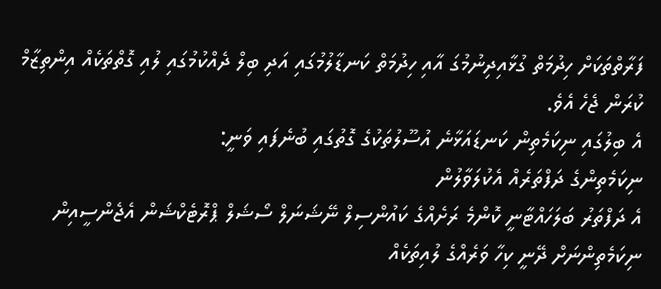ފަރާތްތަކަށް ހިދުމަތް ގުޅާއިދިނުމުގަ އާއި ހިދުމަތް ކަނޑާލުމުގައި އަދި ބިލް ދެއްކުމުގައި ލުއި ގޮތްތަކެއް އިންތިޒާމް ކުރަން ޖެހެ އެވެ.
އެ ބިލުގައި ނިކަމެތިން ކަނޑައަޅާނެ އުސޫލުތަކުގެ ގޮތުގައި ބުނެފައި ވަނީ:
ނިކަމެތިންގެ ދަފްތަރެއް އެކުލަވާލުން
އެ ދަފްތަރު ބަލަހައްޓާނީ ކޮންމެ ރަށެއްގެ ކައުންސިލް ނޭޝަނަލް ސޯޝަލް ޕްރޮޓެކްޝަން އެޖެންސީއިން
ނިކަމެތިންނަށް ދޭނީ ކިހާ ވަރެއްގެ ލުއިތަކެއް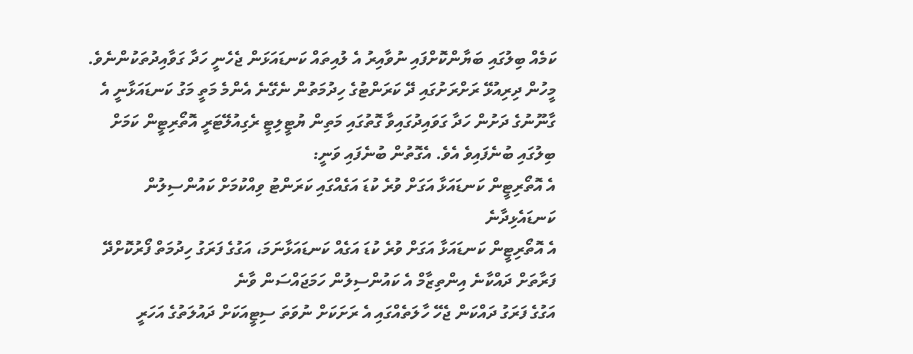ކަމެއް ބިލުގައި ބަޔާންކޮށްފައި ނުވާއިރު އެ ލުއިތައް ކަނޑައަޅަން ޖެހެނީ ހަދާ ގަވާއިދުތަކުންނެވެ.
މީހުން ދިރިއުޅޭ ރަށްރަށުގައި ދޭ ކަރަންޓުގެ ހިދުމަތުން ނެގޭނެ އެންމެ މަތީ މަގު ކަނޑައަޅާނީ އެ ގާނޫނުގެ ދަށުން ހަދާ ގަވައިދުގައިވާ ގޮތުގައި މަތިން ޔުޓީލިޓީ ރެގިއުލޭޓަރީ އޮތޯރިޓީން ކަމަށް ބިލުގައި ބުނެފައިވެ އެވެ. އެގޮތުން ބުނެފައި ވަނީ:
އެ އޮތޯރިޓީން ކަނޑައަޅާ އަގަށް ވުރެ ކުޑަ އަގެއްގައި ކަރަންޓު ވިއްކުމަށް ކައުންސިލުން ކަނޑައެޅިދާނެ
އެ އޮތޯރިޓީން ކަނޑައަޅާ އަގަށް ވުރެ ކުޑަ އަގެއް ކަނޑައަޅާނަމަ، އަގުގެ ފަރަގު ހިދުމަތް ފޯރުކޮށްދޭ ފަރާތަށް ދައްކާނެ އިންތިޒާމް އެ ކައުންސިލުން ހަމަޖައްސަން ވާނެ
އަގުގެ ފަރަގު ދައްކަން ޖެހޭ ހާލަތެއްގައި އެ ރަށަކަށް ނުވަތަ ސިޓީއަކަށް ދައުލަތުގެ އަހަރީ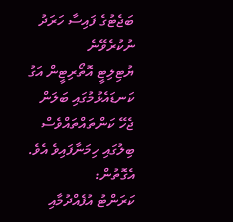ބަޖެޓުގެ ފައިސާ ހަރަދު ނުކުރެވޭނެ
ޔުޓިލިޓީ އޮތޯރިޓީން އަގު ކަނޑައެޅުމުގައި ބަލަން ޖެހޭ ކަންތައްތައްވެސް ބިލުގައި ހިމަނާފައިވެ އެވެ. އެގޮތުން:
ކަރަންޓު އުފެއްދުމާއި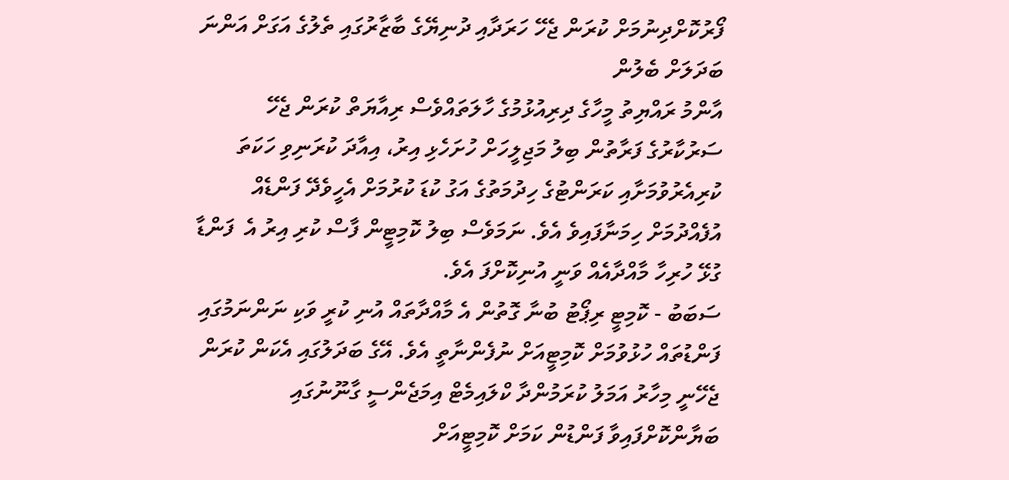ފޯރުކޮށްދިނުމަށް ކުރަން ޖެހޭ ހަރަދާއި ދުނިޔޭގެ ބާޒާރުގައި ތެލުގެ އަގަށް އަންނަ ބަދަލަށް ބެލުން
އާންމު ރައްޔިތު މީހާގެ ދިރިއުޅުމުގެ ހާލަތައްވެސް ރިއާޔަތް ކުރަން ޖެހޭ
ސަރުކާރުގެ ފަރާތުން ބިލު މަޖިލީހަށް ހުށަހެޅި އިރު، އިއާދަ ކުރަނިވި ހަކަތަ ކުރިއެރުވުމަށާއި ކަރަންޓުގެ ހިދުމަތުގެ އަގު ކުޑަ ކުރުމަށް އެހީވެދޭ ފަންޑެއް އުފެއްދުމަށް ހިމަނާފައިވެ އެވެ. ނަމަވެސް ބިލު ކޮމިޓީން ފާސް ކުރި އިރު އެ  ފަންޑާ ގުޅޭ ހުރިހާ މާއްދާއެއް ވަނީ އުނިކޮށްފަ އެވެ.
ސަބަބު - ކޮމިޓީ ރިޕޯޓު ބުނާ ގޮތުން އެ މާއްދާތައް އުނި ކުރީ ވަކި ނަންނަމުގައި ފަންޑުތައް ހުޅުވުމަށް ކޮމިޓީއަށް ނުފެންނާތީ އެވެ. އޭގެ ބަދަލުގައި އެކަން ކުރަން ޖެހޭނީ މިހާރު އަމަލު ކުރަމުންދާ ކްލައިމެޓް އިމަޖެންސީ ގާނޫނުގައި ބަޔާންކޮށްފައިވާ ފަންޑުން ކަމަށް ކޮމިޓީއަށް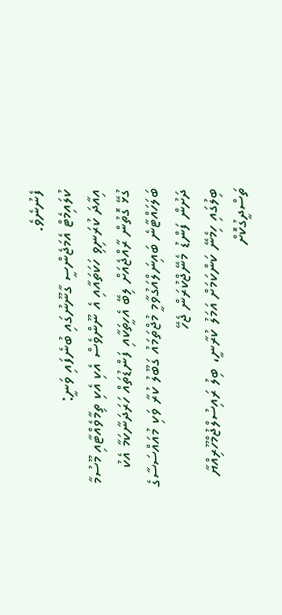ފެނުނެވެ.
ކުލައިމެޓް އެމަޖެންސީ ގާނޫނުގައި ބުނެފައި ވަނީ:
އިއާދަ ކުރަނިވި ހަކަތައާއި އެ ނޫންވެސް އެކި އެކި ތިމާވެއްޓާއި މޫސުމާ ގުޅޭ ގޮތުން ރާއްޖެއަށް ލިބޭ އެހީތަކާއި ފަންޑުތައް ހަރަދަނާކަމާ އެކު ބަލަހައްޓާނެ ބައިނަލްއަގުވާމީ މުޖްތަމައު ގަބޫލު ކުރާ ވަކި މުއައްސަސާގެ ދަށުން ފަންޑު މެނޭޖްކުރަން ޖެހޭ
ބިލުގައި ހިމެނޭ ކަންކަމަށް އަމަލު ކުރާނީ، ބިލު ރައިސުލްޖުމްހޫރިއްޔާ ތަސްދީގުކޮށް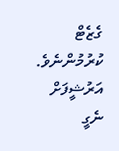ގެޒެޓް ކުރުމުންނެވެ.
އަރުޝީފަށް ނެގީ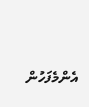އެންމެފަހުން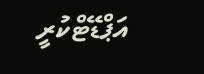އަޕްޑޭޓްކުރީ